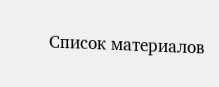Список материалов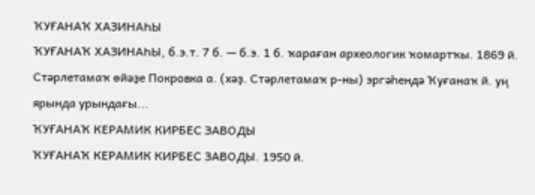ҠУҒАНАҠ ХАЗИНАҺЫ
ҠУҒАНАҠ ХАЗИНАҺЫ, б.э.т. 7 б. — б.э. 1 б. ҡараған археологик ҡомартҡы. 1869 й. Стәрлетамаҡ өйәҙе Покровка а. (хәҙ. Стәрлетамаҡ р‑ны) эргәһендә Ҡуғанаҡ й. уң ярында урындағы...
ҠУҒАНАҠ КЕРАМИК КИРБЕС ЗАВОДЫ
ҠУҒАНАҠ КЕРАМИК КИРБЕС ЗАВОДЫ. 1950 й.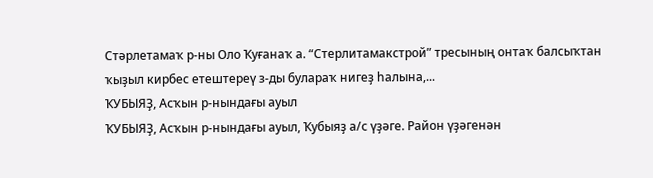Стәрлетамаҡ р‑ны Оло Ҡуғанаҡ а. “Стерлитамакстрой” тресының онтаҡ балсыҡтан ҡыҙыл кирбес етештереү з‑ды булараҡ нигеҙ һалына,...
ҠУБЫЯҘ, Асҡын р‑нындағы ауыл
ҠУБЫЯҘ, Асҡын р‑нындағы ауыл, Ҡубыяҙ а/с үҙәге. Район үҙәгенән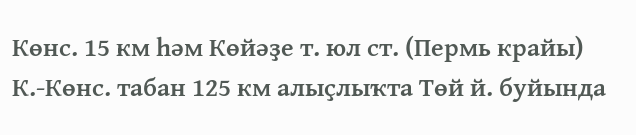Көнс. 15 км һәм Көйәҙе т. юл ст. (Пермь крайы) К.‑Көнс. табан 125 км алыҫлыҡта Төй й. буйында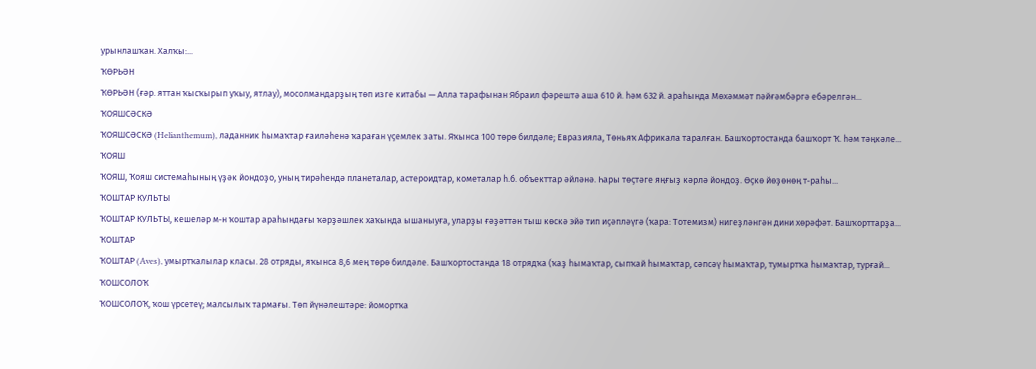урынлашҡан. Халҡы:...
ҠӨРЬӘН
ҠӨРЬӘН (ғәр. яттан ҡысҡырып уҡыу, ятлау), мосолмандарҙың төп изге китабы — Алла тарафынан Ябраил фәрештә аша 610 й. һәм 632 й. араһында Мөхәммәт пәйғәмбәргә ебәрелгән...
ҠОЯШСӘСКӘ
ҠОЯШСӘСКӘ (Helianthemum), ладанник һымаҡтар ғаиләһенә ҡараған үҫемлек заты. Яҡынса 100 төрө билдәле; Евразияла, Төньяҡ Африкала таралған. Башҡортостанда башҡорт Ҡ. һәм тәңкәле...
ҠОЯШ
ҠОЯШ, Ҡояш системаһының үҙәк йондоҙо, уның тирәһендә планеталар, астероидтар, кометалар һ.б. объекттар әйләнә. Һары төҫтәге яңғыҙ кәрлә йондоҙ. Өҫкө йөҙөнөң т‑раһы...
ҠОШТАР КУЛЬТЫ
ҠОШТАР КУЛЬТЫ, кешеләр м‑н ҡоштар араһындағы ҡәрҙәшлек хаҡында ышаныуға, уларҙы ғәҙәттән тыш көскә эйә тип иҫәпләүгә (ҡара: Тотемизм) нигеҙләнгән дини хөрәфәт. Башҡорттарҙа...
ҠОШТАР
ҠОШТАР (Aves), умыртҡалылар класы. 28 отряды, яҡынса 8,6 мең төрө билдәле. Башҡортостанда 18 отрядҡа (ҡаҙ һымаҡтар, сыпҡай һымаҡтар, сәпсәү һымаҡтар, тумыртҡа һымаҡтар, турғай...
ҠОШСОЛОҠ
ҠОШСОЛОҠ, ҡош үрсетеү; малсылыҡ тармағы. Төп йүнәлештәре: йомортҡа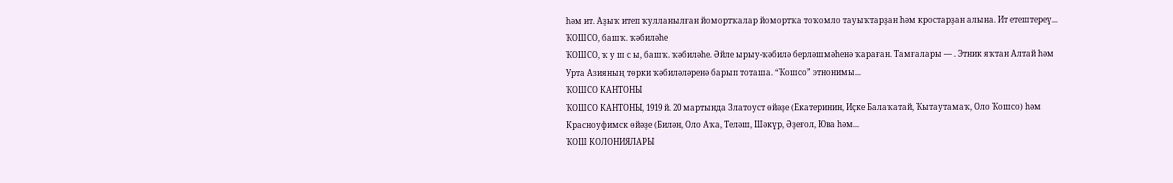һәм ит. Аҙыҡ итеп ҡулланылған йомортҡалар йомортҡа тоҡомло тауыҡтарҙан һәм кростарҙан алына. Ит етештереү...
ҠОШСО, башҡ. ҡәбиләһе
ҠОШСО, ҡ у ш с ы, башҡ. ҡәбиләһе. Әйле ырыу-ҡәбилә берләшмәһенә ҡараған. Тамғалары — . Этник яҡтан Алтай һәм Урта Азияның төрки ҡәбиләләренә барып тоташа. “Ҡошсо” этнонимы...
ҠОШСО КАНТОНЫ
ҠОШСО КАНТОНЫ, 1919 й. 20 мартында Златоуст өйәҙе (Екатеринин, Иҫке Балаҡатай, Ҡытаутамаҡ, Оло Ҡошсо) һәм Красноуфимск өйәҙе (Билән, Оло Аҡа, Теләш, Шәкүр, Әҙеғол, Юва һәм...
ҠОШ КОЛОНИЯЛАРЫ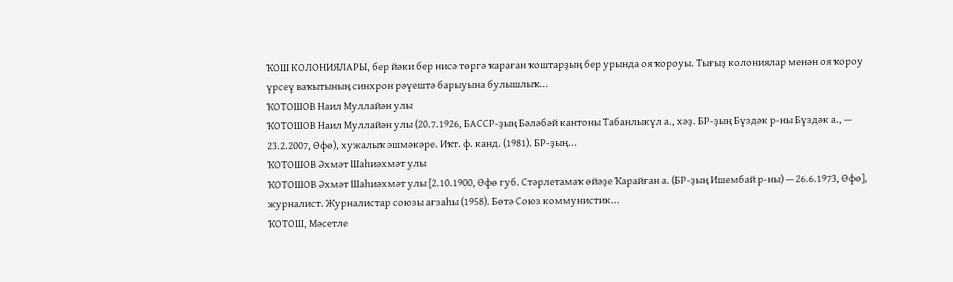ҠОШ КОЛОНИЯЛАРЫ, бер йәки бер нисә төргә ҡараған ҡоштарҙың бер урында оя ҡороуы. Тығыҙ колониялар менән оя ҡороу үрсеү ваҡытының синхрон рәүештә барыуына булышлыҡ...
ҠОТОШОВ Наил Муллайән улы
ҠОТОШОВ Наил Муллайән улы (20.7.1926, БАССР‑ҙың Бәләбәй кантоны Табанлыкүл а., хәҙ. БР‑ҙың Бүздәк р‑ны Бүздәк а., — 23.2.2007, Өфө), хужалыҡ эшмәкәре. Иҡт. ф. канд. (1981). БР‑ҙың...
ҠОТОШОВ Әхмәт Шаһиәхмәт улы
ҠОТОШОВ Әхмәт Шаһиәхмәт улы [2.10.1900, Өфө губ. Стәрлетамаҡ өйәҙе Ҡарайған а. (БР‑ҙың Ишембай р‑ны) — 26.6.1973, Өфө], журналист. Журналистар союзы ағзаһы (1958). Бөтә Союз коммунистик...
ҠОТОШ, Мәсетле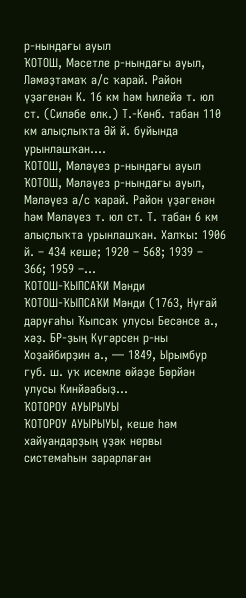р‑нындағы ауыл
ҠОТОШ, Мәсетле р‑нындағы ауыл, Ләмәҙтамаҡ а/с ҡарай. Район үҙәгенән К. 16 км һәм Һилейә т. юл ст. (Силәбе өлк.) Т.‑Көнб. табан 110 км алыҫлыҡта Әй й. буйында урынлашҡан....
ҠОТОШ, Мәләүез р‑нындағы ауыл
ҠОТОШ, Мәләүез р‑нындағы ауыл, Мәләүез а/с ҡарай. Район үҙәгенән һәм Мәләүез т. юл ст. Т. табан 6 км алыҫлыҡта урынлашҡан. Халҡы: 1906 й. – 434 кеше; 1920 – 568; 1939 – 366; 1959 –...
ҠОТОШ‑ҠЫПСАҠИ Мәнди
ҠОТОШ‑ҠЫПСАҠИ Мәнди (1763, Нуғай даруғаһы Ҡыпсаҡ улусы Бесәнсе а., хәҙ. БР‑ҙың Күгәрсен р‑ны Хоҙайбирҙин а., — 1849, Ырымбур губ. ш. уҡ исемле өйәҙе Бөрйән улусы Кинйәабыҙ...
ҠОТОРОУ АУЫРЫУЫ
ҠОТОРОУ АУЫРЫУЫ, кеше һәм хайуандарҙың үҙәк нервы системаһын зарарлаған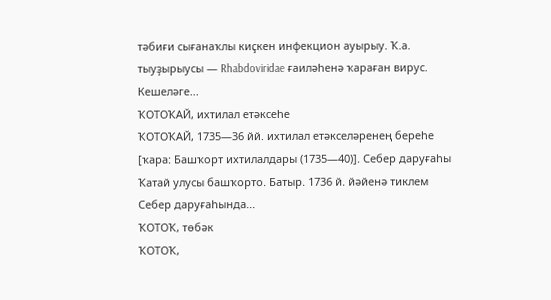тәбиғи сығанаҡлы киҫкен инфекцион ауырыу. Ҡ.а. тыуҙырыусы — Rhabdoviridae ғаиләһенә ҡараған вирус.
Кешеләге...
ҠОТОҠАЙ, ихтилал етәксеһе
ҠОТОҠАЙ, 1735—36 йй. ихтилал етәкселәренең береһе [ҡара: Башҡорт ихтилалдары (1735—40)]. Себер даруғаһы Ҡатай улусы башҡорто. Батыр. 1736 й. йәйенә тиклем Себер даруғаһында...
ҠОТОҠ, төбәк
ҠОТОҠ,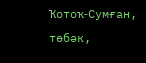Ҡотоҡ‑Сумған, төбәк,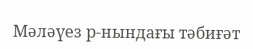Мәләүез р‑нындағы тәбиғәт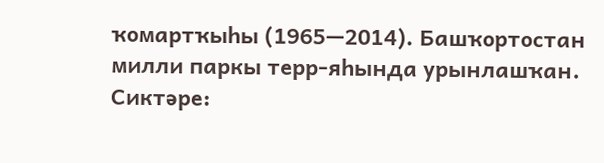ҡомартҡыһы (1965—2014). Башҡортостан милли паркы терр‑яһында урынлашҡан. Сиктәре: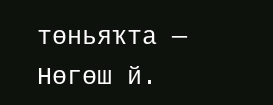төньяҡта — Нөгөш й.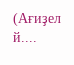(Ағиҙел й....